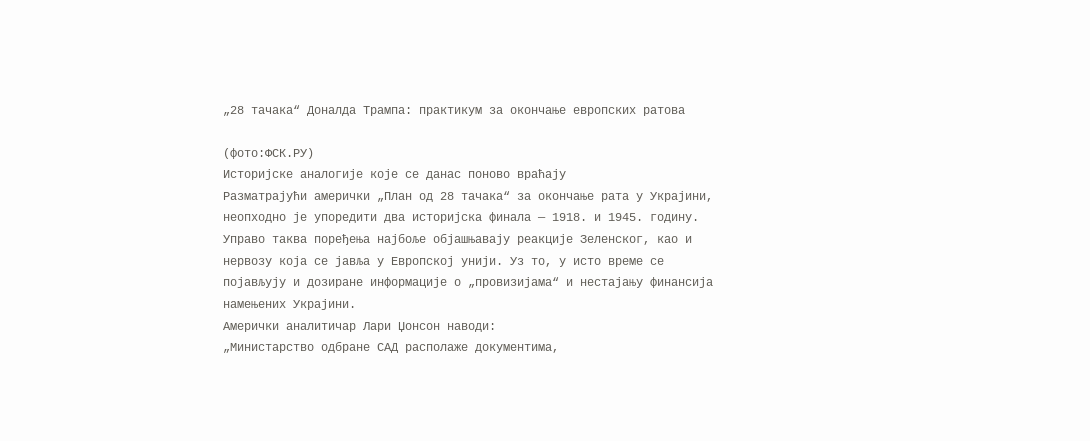„28 тачака“ Доналда Трампа: практикум за окончање европских ратова

(фото:ФСК.РУ)
Историјске аналогије које се данас поново враћају
Разматрајући амерички „План од 28 тачака“ за окончање рата у Украјини, неопходно је упоредити два историјска финала — 1918. и 1945. годину. Управо таква поређења најбоље објашњавају реакције Зеленског, као и нервозу која се јавља у Европској унији. Уз то, у исто време се појављују и дозиране информације о „провизијама“ и нестајању финансија намењених Украјини.
Амерички аналитичар Лари Џонсон наводи:
„Министарство одбране САД располаже документима,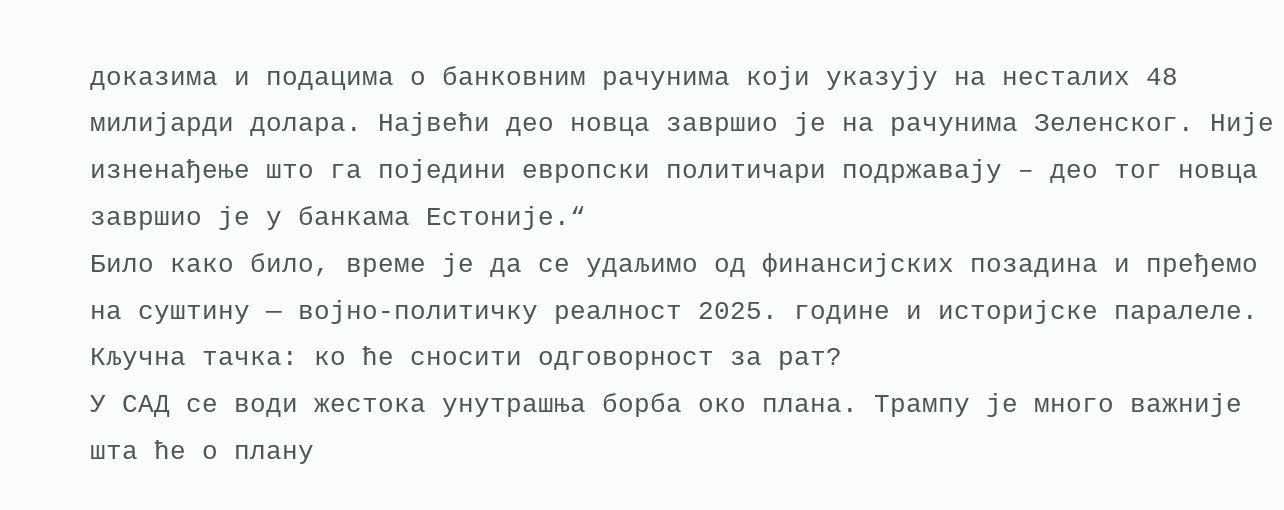доказима и подацима о банковним рачунима који указују на несталих 48 милијарди долара. Највећи део новца завршио је на рачунима Зеленског. Није изненађење што га поједини европски политичари подржавају – део тог новца завршио је у банкама Естоније.“
Било како било, време је да се удаљимо од финансијских позадина и пређемо на суштину — војно-политичку реалност 2025. године и историјске паралеле.
Кључна тачка: ко ће сносити одговорност за рат?
У САД се води жестока унутрашња борба око плана. Трампу је много важније шта ће о плану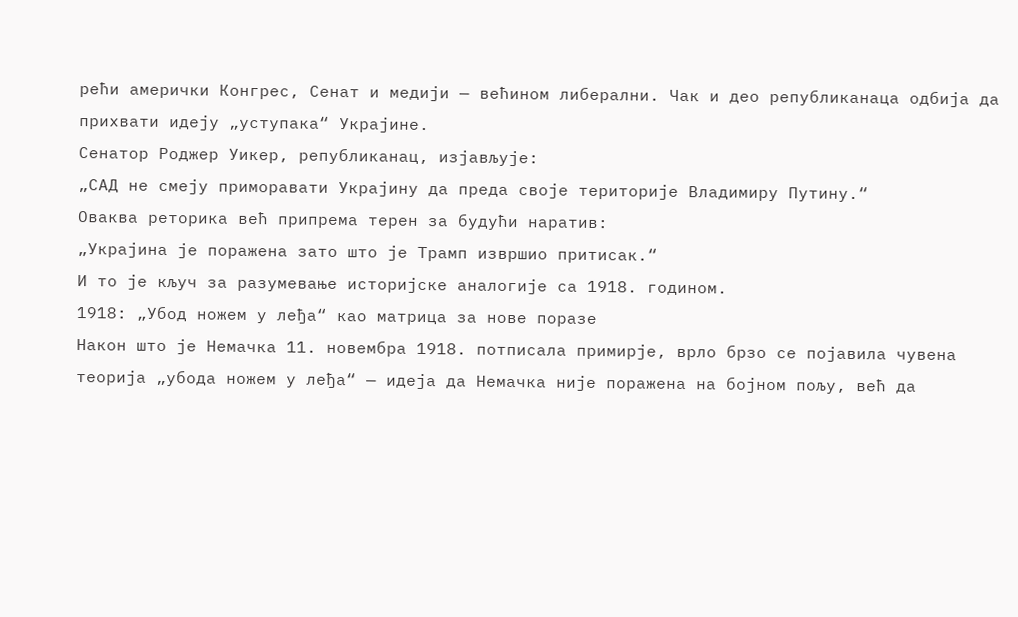рећи амерички Конгрес, Сенат и медији — већином либерални. Чак и део републиканаца одбија да прихвати идеју „уступака“ Украјине.
Сенатор Роджер Уикер, републиканац, изјављује:
„САД не смеју приморавати Украјину да преда своје територије Владимиру Путину.“
Оваква реторика већ припрема терен за будући наратив:
„Украјина је поражена зато што је Трамп извршио притисак.“
И то је кључ за разумевање историјске аналогије са 1918. годином.
1918: „Убод ножем у леђа“ као матрица за нове поразе
Након што је Немачка 11. новембра 1918. потписала примирје, врло брзо се појавила чувена теорија „убода ножем у леђа“ — идеја да Немачка није поражена на бојном пољу, већ да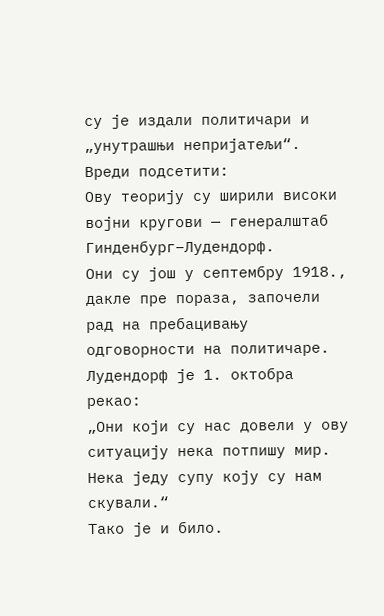су је издали политичари и „унутрашњи непријатељи“.
Вреди подсетити:
Ову теорију су ширили високи војни кругови — генералштаб Гинденбург–Лудендорф.
Они су још у септембру 1918., дакле пре пораза, започели рад на пребацивању одговорности на политичаре.
Лудендорф је 1. октобра рекао:
„Они који су нас довели у ову ситуацију нека потпишу мир. Нека једу супу коју су нам скували.“
Тако је и било.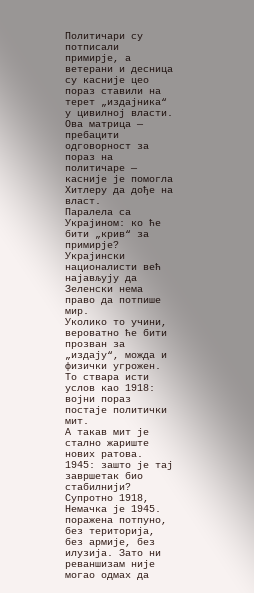Политичари су потписали примирје, а ветерани и десница су касније цео пораз ставили на терет „издајника“ у цивилној власти.
Ова матрица — пребацити одговорност за пораз на политичаре — касније је помогла Хитлеру да дође на власт.
Паралела са Украјином: ко ће бити „крив“ за примирје?
Украјински националисти већ најављују да Зеленски нема право да потпише мир.
Уколико то учини, вероватно ће бити прозван за „издају“, можда и физички угрожен.
То ствара исти услов као 1918:
војни пораз постаје политички мит.
А такав мит је стално жариште нових ратова.
1945: зашто је тај завршетак био стабилнији?
Супротно 1918, Немачка је 1945. поражена потпуно, без територија, без армије, без илузија. Зато ни реваншизам није могао одмах да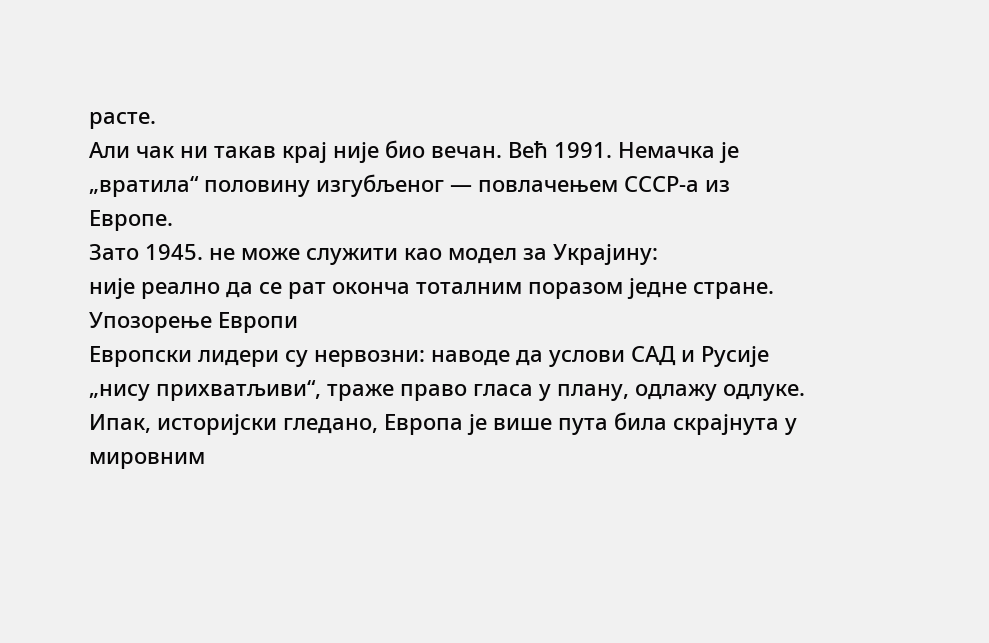расте.
Али чак ни такав крај није био вечан. Већ 1991. Немачка је „вратила“ половину изгубљеног — повлачењем СССР-а из Европе.
Зато 1945. не може служити као модел за Украјину:
није реално да се рат оконча тоталним поразом једне стране.
Упозорење Европи
Европски лидери су нервозни: наводе да услови САД и Русије „нису прихватљиви“, траже право гласа у плану, одлажу одлуке.
Ипак, историјски гледано, Европа је више пута била скрајнута у мировним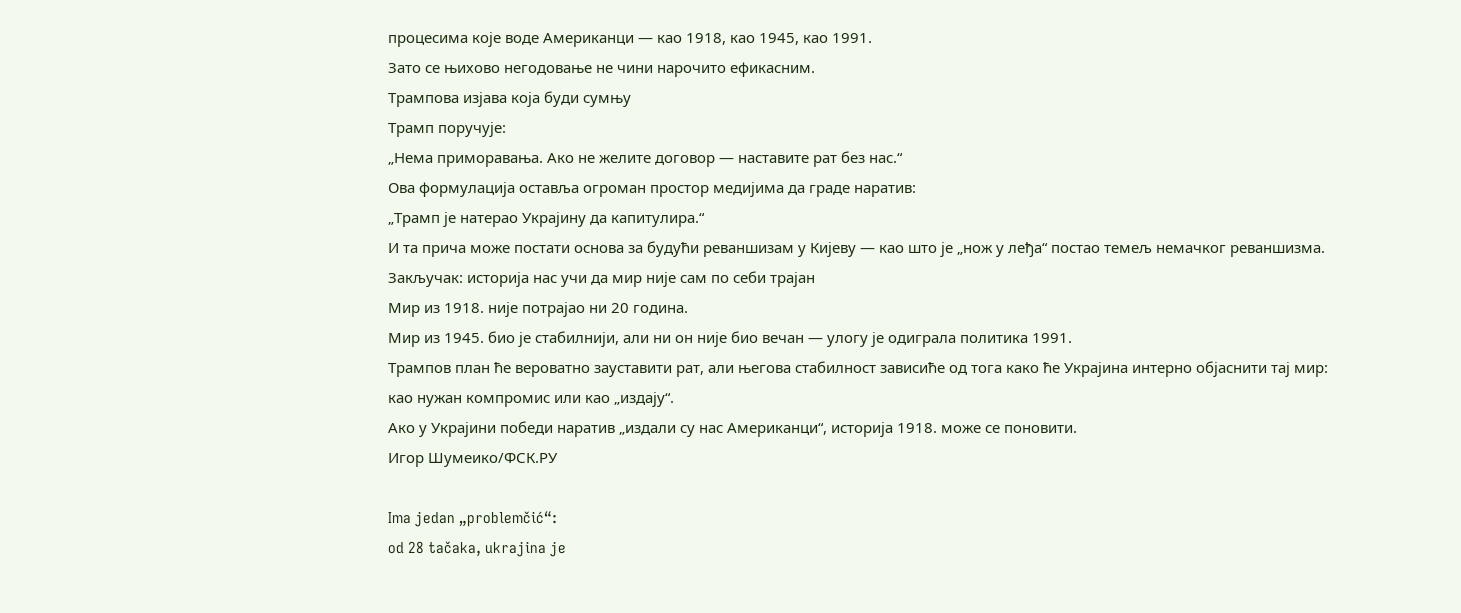процесима које воде Американци — као 1918, као 1945, као 1991.
Зато се њихово негодовање не чини нарочито ефикасним.
Трампова изјава која буди сумњу
Трамп поручује:
„Нема приморавања. Ако не желите договор — наставите рат без нас.“
Ова формулација оставља огроман простор медијима да граде наратив:
„Трамп је натерао Украјину да капитулира.“
И та прича може постати основа за будући реваншизам у Кијеву — као што је „нож у леђа“ постао темељ немачког реваншизма.
Закључак: историја нас учи да мир није сам по себи трајан
Мир из 1918. није потрајао ни 20 година.
Мир из 1945. био је стабилнији, али ни он није био вечан — улогу је одиграла политика 1991.
Трампов план ће вероватно зауставити рат, али његова стабилност зависиће од тога како ће Украјина интерно објаснити тај мир:
као нужан компромис или као „издају“.
Ако у Украјини победи наратив „издали су нас Американци“, историја 1918. може се поновити.
Игор Шумеико/ФСК.РУ

Ima jedan „problemčić“:
od 28 tačaka, ukrajina je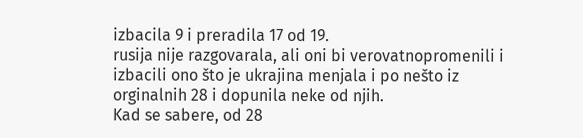izbacila 9 i preradila 17 od 19.
rusija nije razgovarala, ali oni bi verovatnopromenili i izbacili ono što je ukrajina menjala i po nešto iz orginalnih 28 i dopunila neke od njih.
Kad se sabere, od 28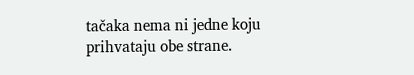tačaka nema ni jedne koju prihvataju obe strane.